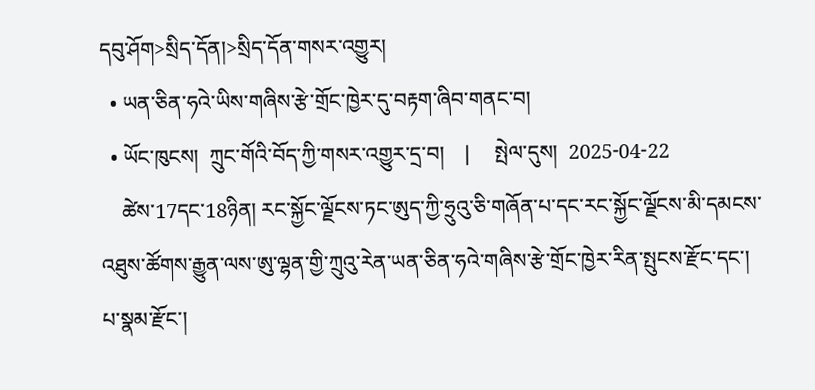དབུ་ཤོག>སྲིད་དོན།>སྲིད་དོན་གསར་འགྱུར།
  • ཡན་ཅིན་ཧའེ་ཡིས་གཞིས་རྩེ་གྲོང་ཁྱེར་དུ་བརྟག་ཞིབ་གནང་བ།
  • ཡོང་ཁུངས།  ཀྲུང་གོའི་བོད་ཀྱི་གསར་འགྱུར་དྲ་བ།    |     སྤེལ་དུས།  2025-04-22
    ཚེས་17དང་18ཉིན། རང་སྐྱོང་ལྗོངས་ཏང་ཨུད་ཀྱི་ཧྲུའུ་ཅི་གཞོན་པ་དང་རང་སྐྱོང་ལྗོངས་མི་དམངས་འཐུས་ཚོགས་རྒྱུན་ལས་ཨུ་ལྷན་གྱི་ཀྲུའུ་རེན་ཡན་ཅིན་ཧའེ་གཞིས་རྩེ་གྲོང་ཁྱེར་རིན་སྤུངས་རྫོང་དང་། པ་སྣམ་རྫོང་།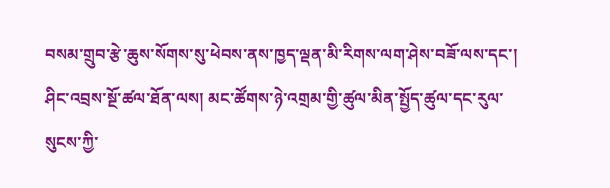བསམ་གྲུབ་རྩེ་ཆུས་སོགས་སུ་ཕེབས་ནས་ཁྱད་ལྡན་མི་རིགས་ལག་ཤེས་བཟོ་ལས་དང་། ཤིང་འབྲས་སྔོ་ཚལ་ཐོན་ལས། མང་ཚོགས་ཉེ་འགྲམ་གྱི་ཚུལ་མིན་སྤྱོད་ཚུལ་དང་རུལ་སུངས་ཀྱི་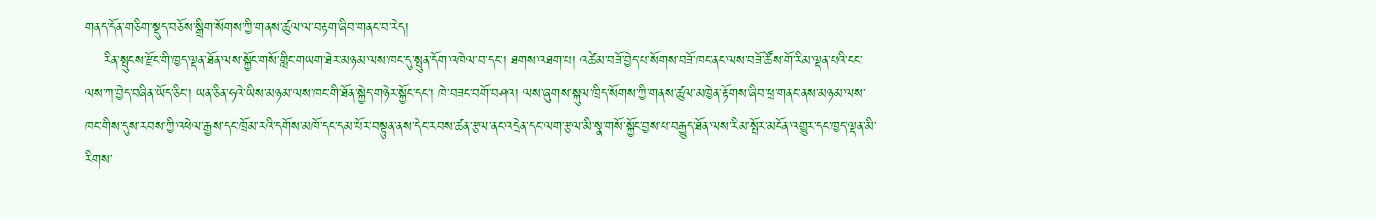གནད་དོན་གཅིག་སྡུད་བཅོས་སྒྲིག་སོགས་ཀྱི་གནས་ཚུལ་ལ་བརྟག་ཞིབ་གནང་བ་རེད།
    རིན་སྤུངས་རྫོང་གི་ཁྱད་ལྡན་ཐོན་ལས་སྐྱོང་གསོ་གླིང་གཡག་ཐེར་མཉམ་ལས་ཁང་དུ་སྤུན་དོག་འཁེལ་བ་དང་། ཐགས་འཐག་པ། འཚེམ་བཟོ་བྱེད་པ་སོགས་བཟོ་ཁང་ནང་ལས་བཟོ་ཚོས་གོ་རིམ་ལྡན་པའི་ངང་ལས་ཀ་བྱེད་བཞིན་ཡོད་ཅིང་། ཡན་ཅིན་ཧའེ་ཡིས་མཉམ་ལས་ཁང་གི་ཐོན་སྐྱེད་གཉེར་སྐྱོང་དང་། ཁེ་བཟང་བགོ་བཤའ། ལས་ཞུགས་སྐུལ་ཁྲིད་སོགས་ཀྱི་གནས་ཚུལ་མཁྱེན་རྟོགས་ཞིབ་ཕྲ་གནང་ནས་མཉམ་ལས་ཁང་གིས་དུས་རབས་ཀྱི་འཕེལ་རྒྱས་དང་ཁྲོམ་རའི་དགོས་མཁོ་དང་དམ་པོར་བསྟུན་ནས་དེང་རབས་ཚན་རྩལ་ནང་འདྲེན་དང་ལག་རྩལ་མི་སྣ་གསོ་སྐྱོང་བྱས་པ་བརྒྱུད་ཐོན་ལས་རིམ་སྤོར་མངོན་འགྱུར་དང་ཁྱད་ལྡན་མི་རིགས་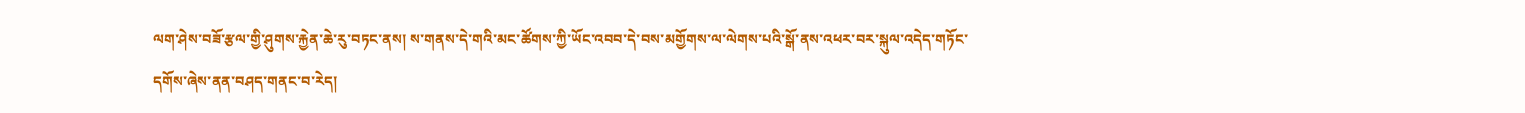ལག་ཤེས་བཟོ་རྩལ་གྱི་ཤུགས་རྐྱེན་ཆེ་རུ་བཏང་ནས། ས་གནས་དེ་གའི་མང་ཚོགས་ཀྱི་ཡོང་འབབ་དེ་བས་མགྱོགས་ལ་ལེགས་པའི་སྒོ་ནས་འཕར་བར་སྐུལ་འདེད་གཏོང་དགོས་ཞེས་ནན་བཤད་གནང་བ་རེད།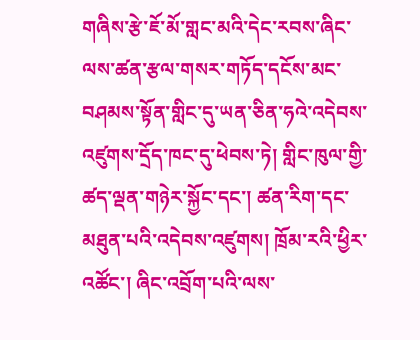གཞིས་རྩེ་ཇོ་མོ་གླང་མའི་དེང་རབས་ཞིང་ལས་ཚན་རྩལ་གསར་གཏོད་དངོས་མང་བཤམས་སྟོན་གླིང་དུ་ཡན་ཅིན་ཧའེ་འདེབས་འཛུགས་དྲོད་ཁང་དུ་ཕེབས་ཏེ། གླིང་ཁུལ་གྱི་ཚད་ལྡན་གཉེར་སྐྱོང་དང་། ཚན་རིག་དང་མཐུན་པའི་འདེབས་འཛུགས། ཁྲོམ་རའི་ཕྱིར་འཚོང་། ཞིང་འབྲོག་པའི་ལས་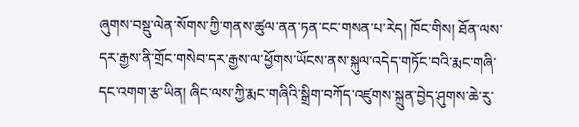ཞུགས་བསྡུ་ལེན་སོགས་ཀྱི་གནས་ཚུལ་ནན་ཏན་ངང་གསན་པ་རེད། ཁོང་གིས། ཐོན་ལས་དར་རྒྱས་ནི་གྲོང་གསེབ་དར་རྒྱས་ལ་ཕྱོགས་ཡོངས་ནས་སྐུལ་འདེད་གཏོང་བའི་རྨང་གཞི་དང་འགག་རྩ་ཡིན། ཞིང་ལས་ཀྱི་རྨང་གཞིའི་སྒྲིག་བཀོད་འཛུགས་སྐྲུན་བྱེད་ཤུགས་ཆེ་རུ་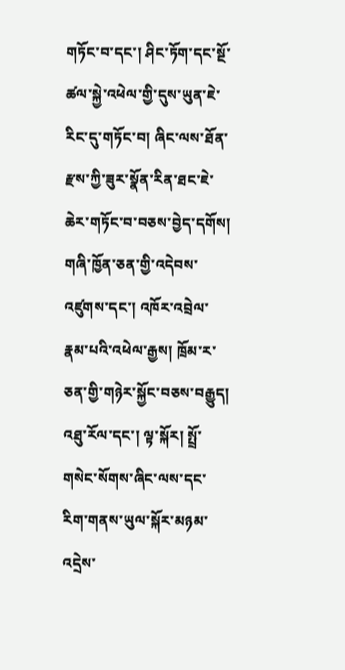གཏོང་བ་དང་། ཤིང་ཏོག་དང་སྔོ་ཚལ་སྐྱེ་འཕེལ་གྱི་དུས་ཡུན་ཇེ་རིང་དུ་གཏོང་བ། ཞིང་ལས་ཐོན་རྫས་ཀྱི་ཟུར་སྣོན་རིན་ཐང་ཇེ་ཆེར་གཏོང་བ་བཅས་བྱེད་དགོས། གཞི་ཁྱོན་ཅན་གྱི་འདེབས་འཛུགས་དང་། འཁོར་འབྲེལ་རྣམ་པའི་འཕེལ་རྒྱས། ཁྲོམ་ར་ཅན་གྱི་གཉེར་སྐྱོང་བཅས་བརྒྱུད། འཐུ་རོལ་དང་། ལྟ་སྐོར། སྤྲོ་གསེང་སོགས་ཞིང་ལས་དང་རིག་གནས་ཡུལ་སྐོར་མཉམ་འདྲེས་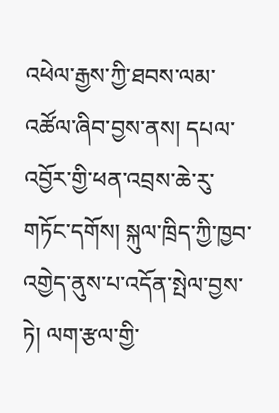འཕེལ་རྒྱས་ཀྱི་ཐབས་ལམ་འཚོལ་ཞིབ་བྱས་ནས། དཔལ་འབྱོར་གྱི་ཕན་འབྲས་ཆེ་རུ་གཏོང་དགོས། སྐུལ་ཁྲིད་ཀྱི་ཁྱབ་འགྱེད་ནུས་པ་འདོན་སྤེལ་བྱས་ཏེ། ལག་རྩལ་གྱི་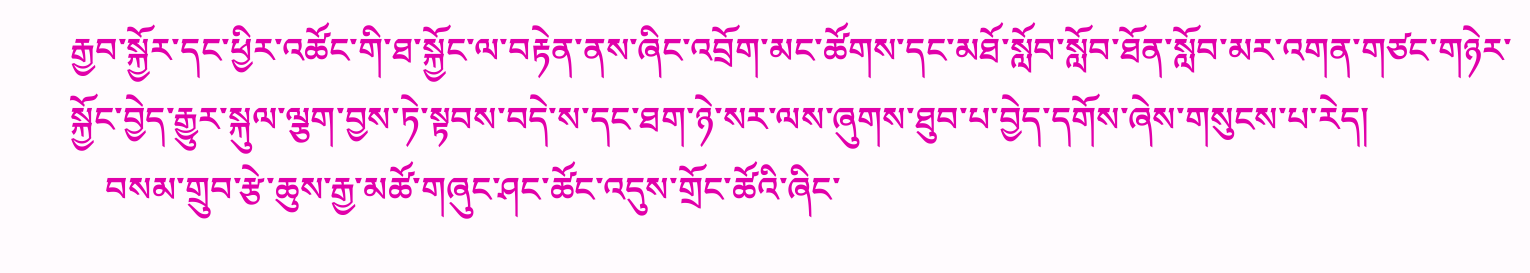རྒྱབ་སྐྱོར་དང་ཕྱིར་འཚོང་གི་ཐ་སྐྱོང་ལ་བརྟེན་ནས་ཞིང་འབྲོག་མང་ཚོགས་དང་མཐོ་སློབ་སློབ་ཐོན་སློབ་མར་འགན་གཙང་གཉེར་སྐྱོང་བྱེད་རྒྱུར་སྐུལ་ལྕག་བྱས་ཏེ་སྟབས་བདེ་ས་དང་ཐག་ཉེ་སར་ལས་ཞུགས་ཐུབ་པ་བྱེད་དགོས་ཞེས་གསུངས་པ་རེད།
    བསམ་གྲུབ་རྩེ་ཆུས་རྒྱ་མཚོ་གཞུང་ཤང་ཚོང་འདུས་གྲོང་ཚོའི་ཞིང་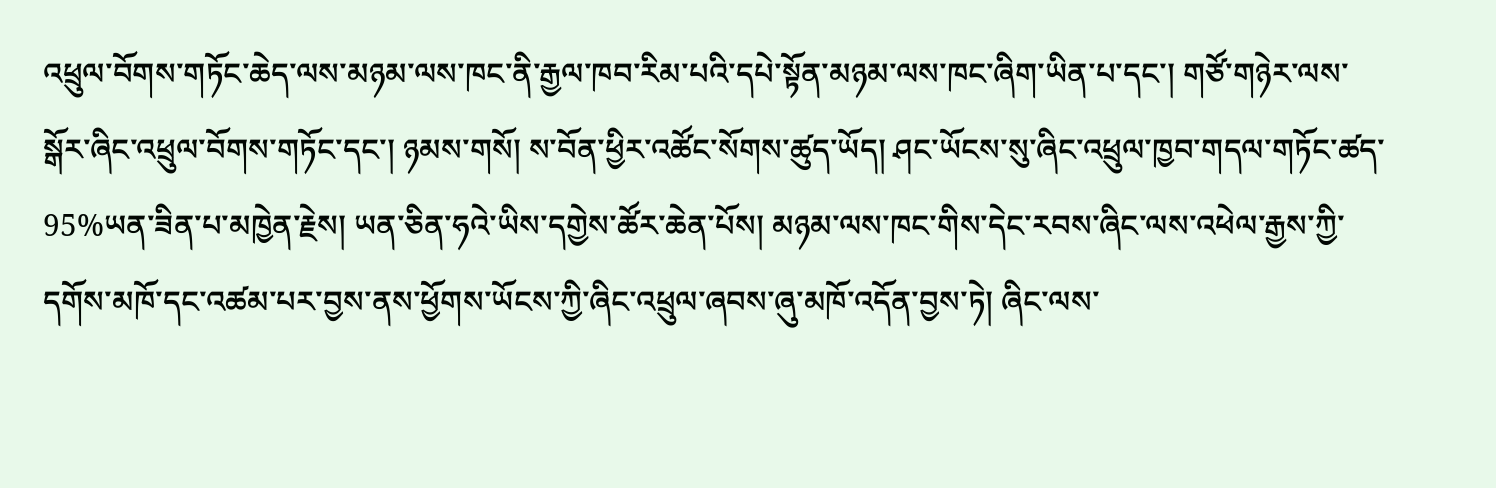འཕྲུལ་བོགས་གཏོང་ཆེད་ལས་མཉམ་ལས་ཁང་ནི་རྒྱལ་ཁབ་རིམ་པའི་དཔེ་སྟོན་མཉམ་ལས་ཁང་ཞིག་ཡིན་པ་དང་། གཙོ་གཉེར་ལས་སྒོར་ཞིང་འཕྲུལ་བོགས་གཏོང་དང་། ཉམས་གསོ། ས་བོན་ཕྱིར་འཚོང་སོགས་ཚུད་ཡོད། ཤང་ཡོངས་སུ་ཞིང་འཕྲུལ་ཁྱབ་གདལ་གཏོང་ཚད་95%ཡན་ཟིན་པ་མཁྱེན་རྗེས། ཡན་ཅིན་ཧའེ་ཡིས་དགྱེས་ཚོར་ཆེན་པོས། མཉམ་ལས་ཁང་གིས་དེང་རབས་ཞིང་ལས་འཕེལ་རྒྱས་ཀྱི་དགོས་མཁོ་དང་འཚམ་པར་བྱས་ནས་ཕྱོགས་ཡོངས་ཀྱི་ཞིང་འཕྲུལ་ཞབས་ཞུ་མཁོ་འདོན་བྱས་ཏེ། ཞིང་ལས་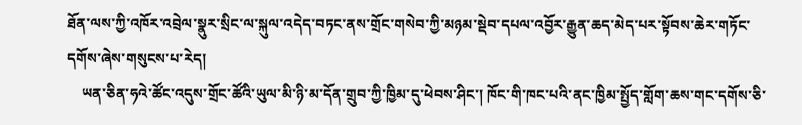ཐོན་ལས་ཀྱི་འཁོར་འབྲེལ་སྣུར་སྲིང་ལ་སྐུལ་འདེད་བཏང་ནས་གྲོང་གསེབ་ཀྱི་མཉམ་སྡེབ་དཔལ་འབྱོར་རྒྱུན་ཆད་མེད་པར་སྟོབས་ཆེར་གཏོང་དགོས་ཞེས་གསུངས་པ་རེད།
    ཡན་ཅིན་ཧའེ་ཚོང་འདུས་གྲོང་ཚོའི་ཡུལ་མི་ཉི་མ་དོན་གྲུབ་ཀྱི་ཁྱིམ་དུ་ཕེབས་ཤིང་། ཁོང་གི་ཁང་པའི་ནང་ཁྱིམ་སྤྱོད་གློག་ཆས་གང་དགོས་ཅི་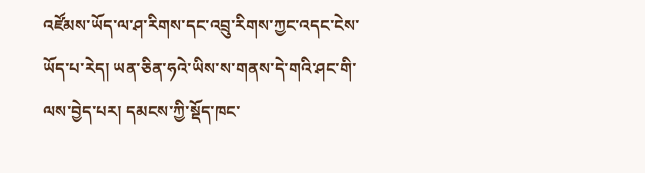འཛོམས་ཡོད་ལ་ཤ་རིགས་དང་འབྲུ་རིགས་ཀྱང་འདང་ངེས་ཡོད་པ་རེད། ཡན་ཅིན་ཧའེ་ཡིས་ས་གནས་དེ་གའི་ཤང་གི་ལས་བྱེད་པར། དམངས་ཀྱི་སྡོད་ཁང་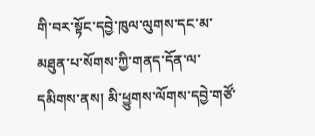གི་བར་སྟོང་དབྱེ་ཁུལ་ལུགས་དང་མ་མཐུན་པ་སོགས་ཀྱི་གནད་དོན་ལ་དམིགས་ནས། མི་ཕྱུགས་ལོགས་དབྱེ་གཙོ་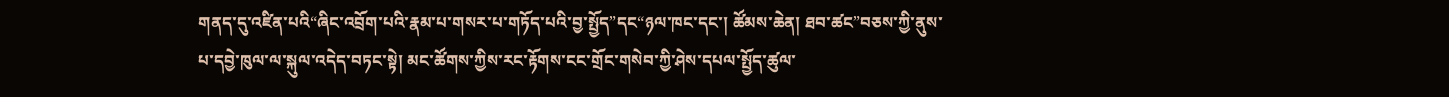གནད་དུ་འཛིན་པའི“ཞིང་འབྲོག་པའི་རྣམ་པ་གསར་པ་གཏོད་པའི་བྱ་སྤྱོད”དང“ཉལ་ཁང་དང་། ཚོམས་ཆེན། ཐབ་ཚང”བཅས་ཀྱི་ནུས་པ་དབྱེ་ཁུལ་ལ་སྐུལ་འདེད་བཏང་སྟེ། མང་ཚོགས་ཀྱིས་རང་རྟོགས་ངང་གྲོང་གསེབ་ཀྱི་ཤེས་དཔལ་སྤྱོད་ཚུལ་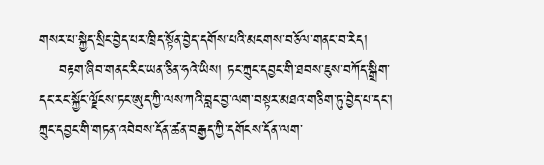གསར་པ་སྐྱེད་སྲིང་བྱེད་པར་ཁྲིད་སྟོན་བྱེད་དགོས་པའི་མངགས་བཅོལ་གནང་བ་རེད།
    བརྟག་ཞིབ་གནང་རིང་ཡན་ཅིན་ཧའེ་ཡིས། ཏང་ཀྲུང་དབྱང་གི་ཐབས་ཇུས་བཀོད་སྒྲིག་དང་རང་སྐྱོང་ལྗོངས་ཏང་ཨུད་ཀྱི་ལས་ཀའི་བླང་བྱ་ལག་བསྟར་མཐའ་གཅིག་ཏུ་བྱེད་པ་དང་། ཀྲུང་དབྱང་གི་གཏན་འབེབས་དོན་ཚན་བརྒྱད་ཀྱི་དགོངས་དོན་ལག་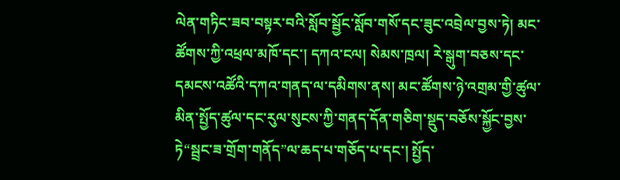ལེན་གཏིང་ཟབ་བསྟར་བའི་སློབ་སྦྱོང་སློབ་གསོ་དང་ཟུང་འབྲེལ་བྱས་ཏེ། མང་ཚོགས་ཀྱི་འཕྲལ་མཁོ་དང་། དཀའ་ངལ། སེམས་ཁྲལ། རེ་སྒུག་བཅས་དང་དམངས་འཚོའི་དཀའ་གནད་ལ་དམིགས་ནས། མང་ཚོགས་ཉེ་འགྲམ་གྱི་ཚུལ་མིན་སྤྱོད་ཚུལ་དང་རུལ་སུངས་ཀྱི་གནད་དོན་གཅིག་སྡུད་བཅོས་སྐྱོང་བྱས་ཏེ“སྦྲང་ཟ་གྲོག་གནོད”ལ་ཆད་པ་གཅོད་པ་དང་། སྤྱོད་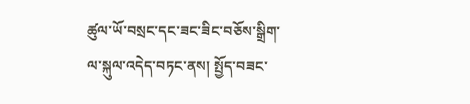ཚུལ་ཡོ་བསྲང་དང་ཟང་ཟིང་བཅོས་སྒྲིག་ལ་སྐུལ་འདེད་བཏང་ནས། སྤྱོད་བཟང་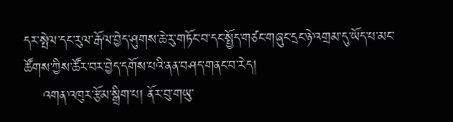དར་སྤེལ་དང་རུལ་རྒོལ་བྱེད་ཤུགས་ཆེ་རུ་གཏོང་བ་དང་སྤྱོད་གཙང་གཞུང་དྲང་ཉེ་འགྲམ་དུ་ཡོད་པ་མང་ཚོགས་ཀྱིས་ཚོར་བར་བྱེད་དགོས་པའི་ནན་བཤད་གནང་བ་རེད།
    འགན་འཁུར་རྩོམ་སྒྲིག་པ། ནོར་བུ་གཡུ་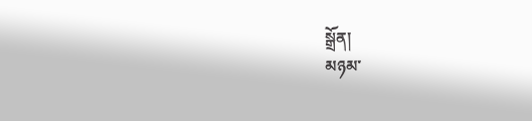སྒྲོན།
མཉམ་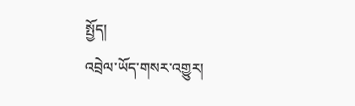སྤྱོད།
འབྲེལ་ཡོད་གསར་འགྱུར།